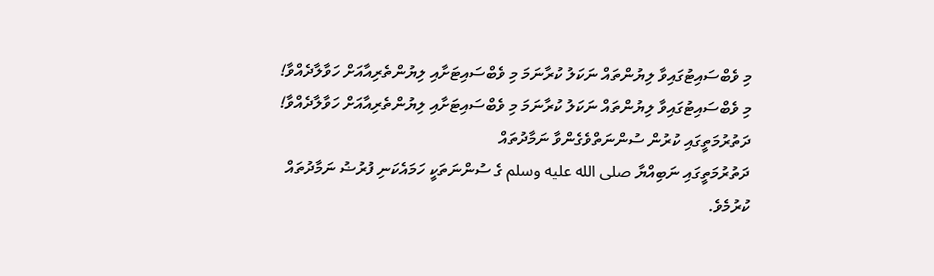މި ވެބްސައިޓުގައިވާ ލިޔުންތައް ނަކަލު ކުރާނަމަ މި ވެބްސައިޓަށާއި ލިޔުންތެރިއާއަށް ހަވާލާދެއްވާ!
މި ވެބްސައިޓުގައިވާ ލިޔުންތައް ނަކަލު ކުރާނަމަ މި ވެބްސައިޓަށާއި ލިޔުންތެރިއާއަށް ހަވާލާދެއްވާ!
ދަތުރުމަތީގައި ކުރުން ސުންނަތްވެގެންވާ ނަމާދުތައް
ދަތުރުމަތީގައި ނަބިއްޔާ صلى الله عليه وسلم ގެ ސުންނަތަކީ ހަމައެކަނި ފުރުޟު ނަމާދުތައް ކުރުމެވެ.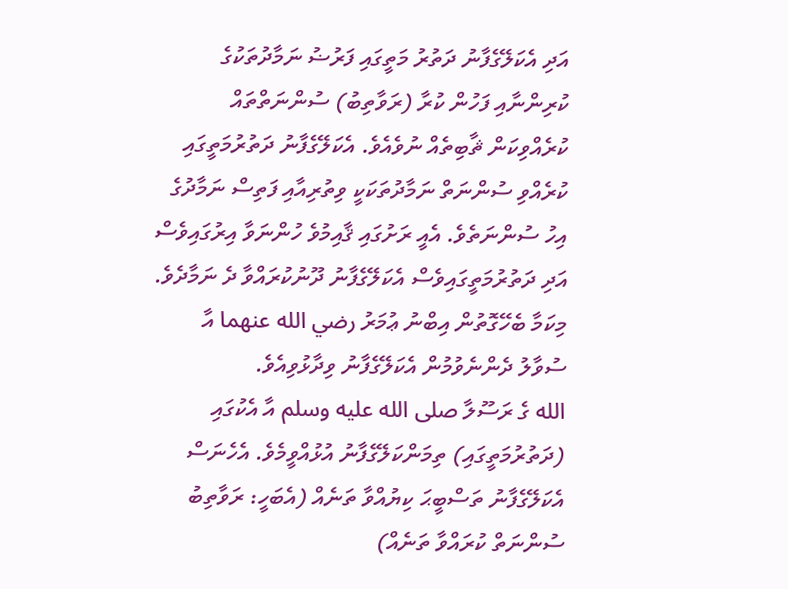އަދި އެކަލޭގެފާނު ދަތުރު މަތީގައި ފަރުޟު ނަމާދުތަކުގެ ކުރިންނާއި ފަހުން ކުރާ (ރަވާތިބު) ސުންނަތްތައް ކުރެއްވިކަން ޘާބިތެއް ނުވެއެވެ. އެކަލޭގެފާނު ދަތުރުމަތީގައި ކުރެއްވި ސުންނަތް ނަމާދުތަކަކީ ވިތުރިއާއި ފަތިސް ނަމާދުގެ އިހު ސުންނަތެވެ. އެއީ ރަށުގައި ޤާއިމުވެ ހުންނަވާ އިރުގައިވެސް އަދި ދަތުރުމަތީގައިވެސް އެކަލޭގެފާނު ދޫނުކުރައްވާ ދެ ނަމާދެވެ.
މިކަމާ ބެހޭގޮތުން އިބްނު ޢުމަރު رضي الله عنهما އާ ސުވާލު ދެންނެވުމުން އެކަލޭގެފާނު ވިދާޅުވިއެވެ.
الله ގެ ރަސޫލާ صلى الله عليه وسلم އާ އެކުގައި (ދަތުރުމަތީގައި) ތިމަންކަލޭގެފާނު އުޅުއްވީމެވެ. އެހެނަސް އެކަލޭގެފާނު ތަސްބީޙަ ކިޔުއްވާ ތަނެއް (އެބަހީ: ރަވާތިބު ސުންނަތް ކުރައްވާ ތަނެއް)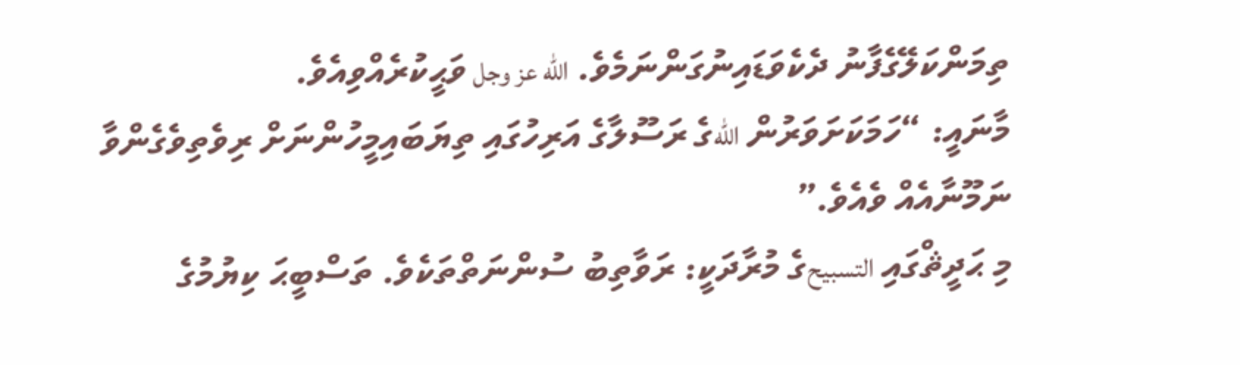ތިމަންކަލޭގެފާނު ދެކެވަޑައިނުގަންނަމެވެ. الله عز وجل ވަޙީކުރެއްވިއެވެ.
މާނައީ: “ހަމަކަށަވަރުން اللهގެ ރަސޫލާގެ އަރިހުގައި ތިޔަބައިމީހުންނަށް ރިވެތިވެގެންވާ ނަމޫނާއެއް ވެއެވެ.”
މި ޙަދީޘްގައި التسبيحގެ މުރާދަކީ: ރަވާތިބު ސުންނަތްތަކެވެ. ތަސްބީޙަ ކިޔުމުގެ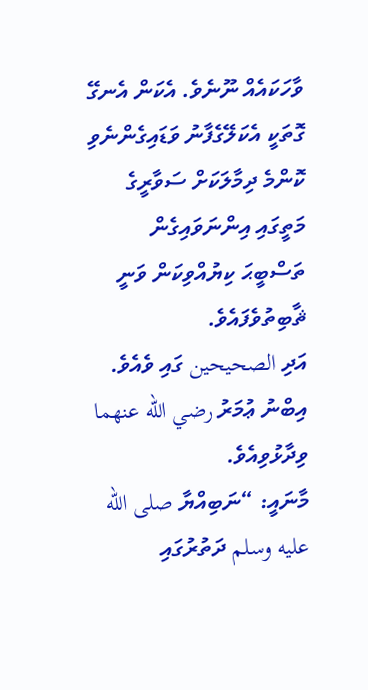ވާހަކައެއް ނޫނެވެ. އެކަން އެނގޭ ގޮތަކީ އެކަލޭގެފާނު ވަޑައިގެންނެވި ކޮންމެ ދިމާލަކަށް ސަވާރީގެ މަތީގައި އިންނަވައިގެން ތަސްބީޙަ ކިޔުއްވިކަން ވަނީ ޘާބިތުވެފައެވެ.
އަދި الصحيحين ގައި ވެއެވެ. އިބްނު ޢުމަރު رضي الله عنهما ވިދާޅުވިއެވެ.
މާނައީ: “ނަބިއްޔާ صلى الله عليه وسلم ދަތުރުގައި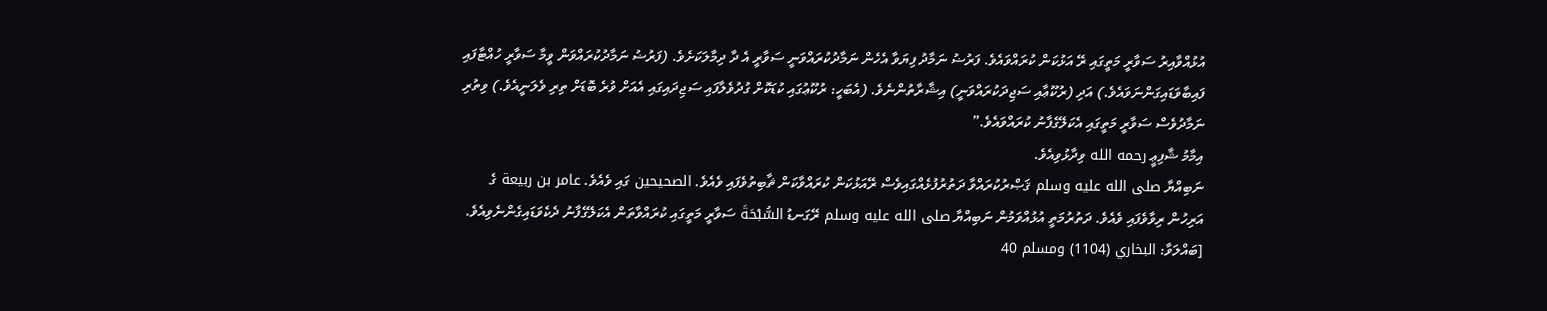އުޅުއްވާއިރު ސަވާރީ މަތީގައި ރޭ އަޅުކަން ކުރައްވައެވެ. ފަރުޟު ނަމާދު ފިޔަވާ އެހެން ނަމާދުކުރައްވަނީ ސަވާރީ އެ ދާ ދިމާލަކަށެވެ. (ފަރުޟު ނަމާދުކުރައްވަން ވީމާ ސަވާރީ ހުއްޓާފައި ފައިބާވަޑައިގަންނަވައެވެ.) އަދި (ރުކޫޢާއި ސަޖިދަކުރައްވަނީ) އިޝާރާތުންނެވެ. (އެބަހީ: ރުކޫޢުގައި ކުޑަކޮށް ގުދުވެލާފައި ސަޖިދައިގައި އެއަށް ވުރެ ބޮޑަށް ތިރި ވެލަނީއެވެ.) ވިތުރި ނަމާދުވެސް ސަވާރީ މަތީގައި އެކަލޭގެފާނު ކުރައްވައެވެ.”
އިމާމު ޝާފިޢީ رحمه الله ވިދާޅުވިއެވެ.
ނަބިއްޔާ صلى الله عليه وسلم ޤަޞްރުކުރައްވާ ދަތުރުފުޅެއްގައިވެސް ރޭއަޅުކަން ކުރައްވާކަން ޘާބިތުވެފައި ވެއެވެ. الصحيحين ގައި ވެއެވެ. عامر بن ربيعة ގެ އަރިހުން ރިވާވެފައި ވެއެވެ. ދަތުރުމަތީ އުޅުއްވަމުން ނަބިއްޔާ صلى الله عليه وسلم ރޭގަނޑު السُّبْحَةَ ސަވާރީ މަތީގައި ކުރައްވާތަން އެކަލޭގެފާނު ދެކެވަޑައިގެންނެވިއެވެ. [ބައްލަވާ: البخاري (1104) ومسلم 40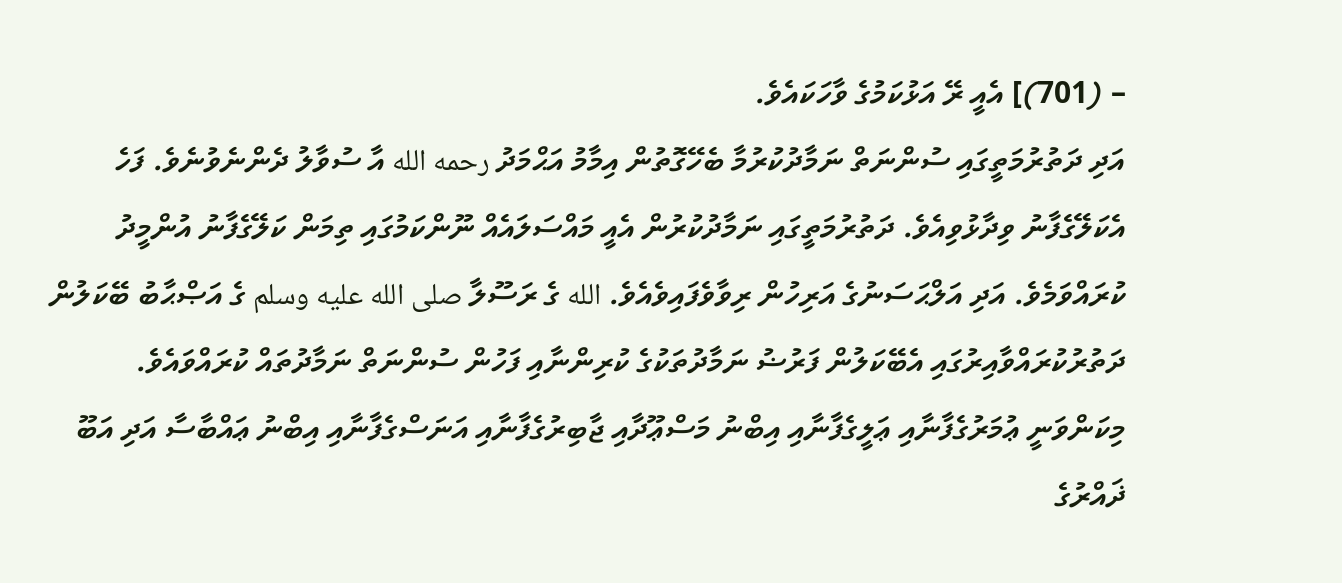– (701)] އެއީ ރޭ އަޅުކަމުގެ ވާހަކައެވެ.
އަދި ދަތުރުމަތީގައި ސުންނަތް ނަމާދުކުރުމާ ބެހޭގޮތުން އިމާމު އަޙްމަދު رحمه الله އާ ސުވާލު ދެންނެވުނެވެ. ފަހެ އެކަލޭގެފާނު ވިދާޅުވިއެވެ. ދަތުރުމަތީގައި ނަމާދުކުރުން އެއީ މައްސަލައެއް ނޫންކަމުގައި ތިމަން ކަލޭގެފާނު އުންމީދު ކުރައްވަމެވެ. އަދި އަލްޙަސަނުގެ އަރިހުން ރިވާވެފައިވެއެވެ. الله ގެ ރަސޫލާ صلى الله عليه وسلم ގެ އަޞްޙާބު ބޭކަލުން ދަތުރުކުރައްވާއިރުގައި އެބޭކަލުން ފަރުޟު ނަމާދުތަކުގެ ކުރިންނާއި ފަހުން ސުންނަތް ނަމާދުތައް ކުރައްވައެވެ. މިކަންވަނީ ޢުމަރުގެފާނާއި ޢަލީގެފާނާއި އިބްނު މަސްޢޫދާއި ޖާބިރުގެފާނާއި އަނަސްގެފާނާއި އިބްނު ޢައްބާސާ އަދި އަބޫ ޛައްރުގެ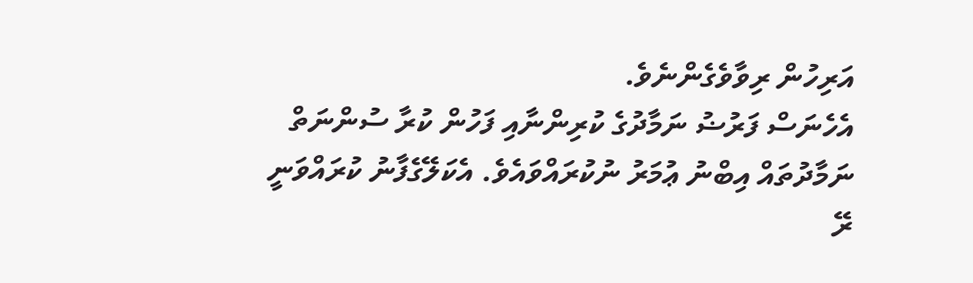އަރިހުން ރިވާވެގެންނެވެ.
އެހެނަސް ފަރުޟު ނަމާދުގެ ކުރިންނާއި ފަހުން ކުރާ ސުންނަތް ނަމާދުތައް އިބްނު ޢުމަރު ނުކުރައްވައެވެ. އެކަލޭގެފާނު ކުރައްވަނީ ރޭ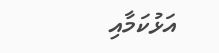އަޅުކަމާއި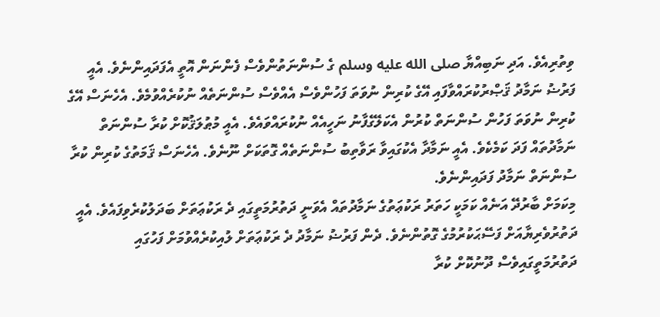ވިތުރިއެވެ. އަދި ނަބިއްޔާ صلى الله عليه وسلم ގެ ސުންނަތުންވެސް ފެންނަން އޮތީ އެފަދައިންނެވެ. އެއީ ފަރުޟު ނަމާދު ޤަޞްރުކުރައްވާފައި އޭގެ ކުރިން ނުވަތަ ފަހުންވެސް އެއްވެސް ސުންނަތެއް ނުކުރެއްވުމެވެ. އެހެނަސް އޭގެ ކުރިން ނުވަތަ ފަހުން ސުންނަތް ކުރުން އެކަލޭގެފާނު ނަހީއެއް ނުކުރައްވައެވެ. އެއީ މުޠުލަޤުކޮށް ކުރާ ސުންނަތް ނަމާދުތައް ފަދަ ކަމެކެވެ. އެއީ ނަމާދާ އެކުގައިވާ ރަވާތިބު ސުންނަތެއް ގޮތަކަށް ނޫނެވެ. އެހެނަސް ޤަމަތުގެ ކުރިން ކުރާ ސުންނަތް ނަމާދު ފަދައިންނެވެ.
މިކަމަށް ބާރުދޭ އަނެއް ކަމަކީ ހަތަރު ރަކުޢަތުގެ ނަމާދުތައް އެވަނީ ދަތުރުމަތީގައި ދެ ރަކުޢަތަށް ބަދަލުކުރެވިފައެވެ. އެއީ ދަތުރުވެރިޔާއަށް ފަސޭޙަކުރުމުގެ ގޮތުންނެވެ. ދެން ފަރުޟު ނަމާދު ދެ ރަކުޢަތަށް ލުއިކުރެއްވުމަށް ފަހުގައި ދަތުރުމަތީގައިވެސް ދޫނުކޮށް ކުރާ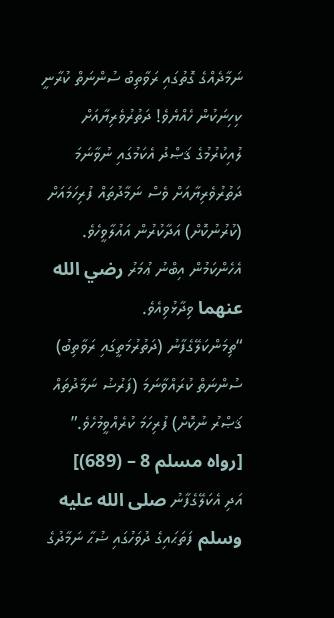ނަމާދެއްގެ ގޮތުގައި ރަވާތިބު ސުންނަތް ކުރާނީ ކިހިނަކުން ހެއްޔެވެ! ދަތުރުވެރިޔާއަށް ލުއިކުރުމުގެ ޤަޞްދު އެކަމުގައި ނުވާނަމަ ދަތުރުވެރިޔާއަށް ވެސް ނަމާދުތައް ފުރިހަމައަށް (ކުރުނުކޮށް) އަދާކުރުން އައުލާވީހެވެ. އެހެންކަމުން އިބްނު ޢުމަރު رضي الله عنهما ވިދާޅުވިއެވެ.
“ތިމަންކަލޭގެފާނު (ދަތުރުމަތީގައި ރަވާތިބު) ސުންނަތް ކުރައްވާނަމަ (ފަރުޟު ނަމާދުތައް ޤަޞްރު ނުކޮށް) ފުރިހަމަ ކުރެއްވީމުހެވެ.” [رواه مسلم 8 – (689)]
އަދި އެކަލޭގެފާނު صلى الله عليه وسلم ފަތަޙައިގެ ދުވަހުގައި ޟުޙާ ނަމާދުގެ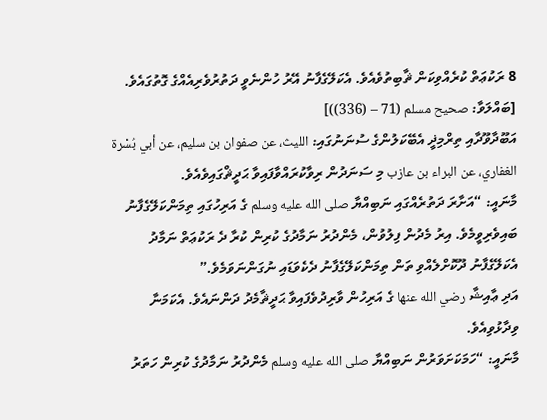8 ރަކުޢަތް ކުރެއްވިކަން ޘާބިތުވެއެވެ. އެކަލޭގެފާނު އޭރު ހުންނެވީ ދަތުރުވެރިއެއްގެ ގޮތުގައެވެ. [ބައްލަވާ: صحيح مسلم (71 – (336))]
އަބޫދާވޫދާއި ތިރްމިޛީ އެބޭކަލުންގެ ސުނަނުގައި: الليث، عن صفوان بن سليم، عن أبي بُسْرة الغفاري، عن البراء بن عازب މި ސަނަދުން ރިވާކުރައްވާފައިވާ ޙަދީޘްގައިވެއެވެ.
މާނައީ: “އަށާރަ ދަތުރެއްގައި ނަބިއްޔާ صلى الله عليه وسلم ގެ އަރިހުގައި ތިމަންކަލޭގެފާނު ބައިވެރިވީމެވެ. އިރު މެދުން ފިލުވުން، މެންދުރު ނަމާދުގެ ކުރިން ކުރާ ދެ ރަކުޢަތް ނަމާދު އެކަލޭގެފާނު ދޫކޮށްލެއްވި ތަން ތިމަންކަލޭގެފާނު ދެކެވަޑައި ނުގަންނަވަމެވެ.”
އަދި ޢާއިޝާ رضي الله عنها ގެ އަރިހުން ވާރިދުވެފައިވާ ޙަދީޘާމެދު ދަންނައެވެ. އެކަމަނާ ވިދާޅުވިއެވެ.
މާނައީ: “ހަމަކަށަވަރުން ނަބިއްޔާ صلى الله عليه وسلم މެންދުރު ނަމާދުގެ ކުރިން ހަތަރު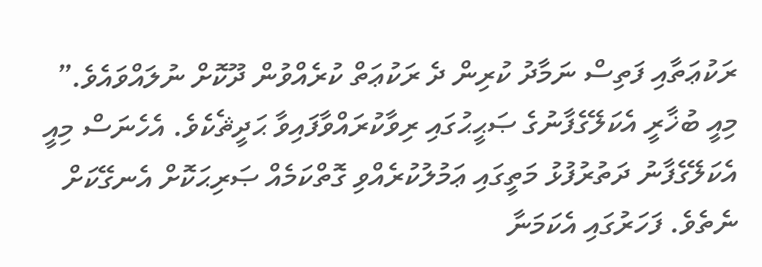ރަކުޢަތާއި ފަތިސް ނަމާދު ކުރިން ދެ ރަކުޢަތް ކުރެއްވުން ދޫކޮށް ނުލައްވައެވެ.”
މިއީ ބުޚާރީ އެކަލޭގެފާނުގެ ޞަޙީޙުގައި ރިވާކުރައްވާފައިވާ ޙަދީޘެކެވެ. އެހެނަސް މިއީ އެކަލޭގެފާނު ދަތުރުފުޅު މަތީގައި ޢަމުލުކުރެއްވި ގޮތްކަމެއް ޞަރިޙަކޮށް އެނގޭކަށް ނެތެވެ. ފަހަރުގައި އެކަމަނާ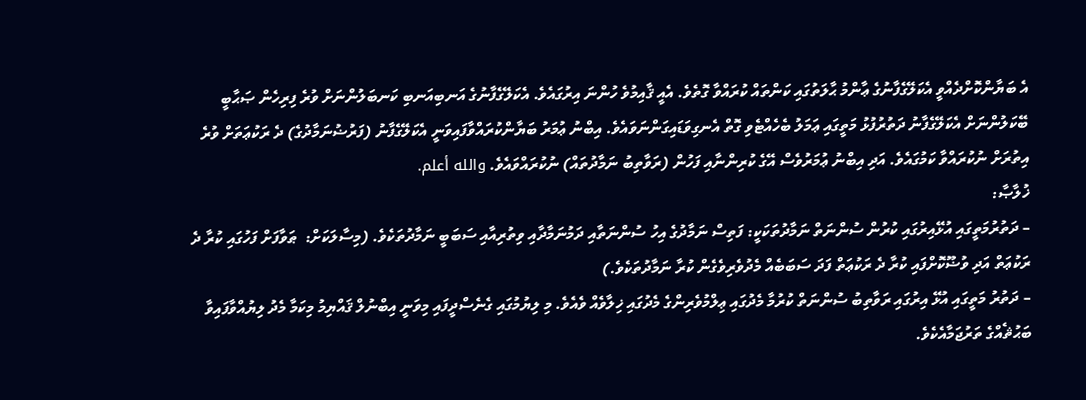އެ ބަޔާންކޮށްދެއްވީ އެކަލޭގެފާނުގެ ޢާންމު ޙާލަތުގައި ކަންތައް ކުރައްވާ ގޮތެވެ. އެއީ ޤާއިމުވެ ހުންނަ އިރުގައެވެ. އެކަލޭގެފާނުގެ އަނބިއަނބި ކަނބަލުންނަށް ވުރެ ފިރިހެން ޞަޙާބީ ބޭކަލުންނަށް އެކަލޭގެފާނު ދަތުރުފުޅު މަތީގައި ޢަމަލު ބެހެއްޓެވި ގޮތް އެނގިވަޑައިގަންނަވައެވެ. އިބްނު ޢުމަރު ބަޔާންކުރައްވާފައިވަނީ އެކަލޭގެފާނު (ފަރުޟުނަމާދުގެ) ދެ ރަކުޢަތަށް ވުރެ އިތުރަށް ނުކުރައްވާ ކަމުގައެވެ. އަދި އިބްނު ޢުމަރުވެސް އޭގެ ކުރިންނާއި ފަހުން (ރަވާތިބު ނަމާދުތައް) ނުކުރައްވައެވެ. والله أعلم.
ޚުލާޞާ:
– ދަތުރުމަތީގައި އުޅޭއިރުގައި ކުރުން ސުންނަތް ނަމާދުތަކަކީ: ފަތިސް ނަމާދުގެ އިހު ސުންނަތާއި ދަމުނަމާދާއި ވިތުރިއާއި ސަބަބީ ނަމާދުތަކެވެ. (މިސާލަކަށް:  ޠަވާފަށް ފަހުގައި ކުރާ ދެ ރަކުޢަތް އަދި ވުޟޫކޮށްފައި ކުރާ ދެ ރަކުޢަތް ފަދަ ސަބަބެއް މެދުވެރިވެގެން ކުރާ ނަމާދުތަކެވެ.)
– ދަތުރު މަތީގައި އުޅޭ އިރުގައި ރަވާތިބު ސުންނަތް ކުރުމާ މެދުގައި ޢިލްމުވެރިންގެ މެދުގައި ޚިލާވެއް ވެއެވެ. މި ލިޔުމުގައި ގެނެސްދީފައި މިވަނީ އިބްނުލް ޤައްޔިމު މިކަމާ މެދު ލިޔުއްވާފައިވާ ބަޙުޘެއްގެ ތަރުޖަމާއެކެވެ.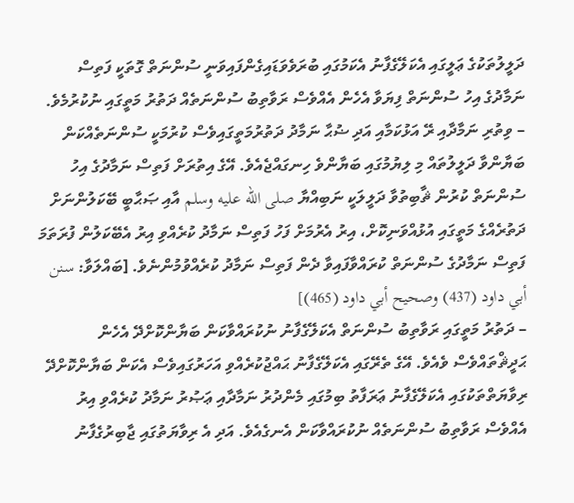ދަލީލުތަކުގެ ޢަލީގައި އެކަލޭގެފާނު އެކަމުގައި ބުރަވެވަޑައިގެންފައިވަނީ ސުންނަތް ގޮތަކީ ފަތިސް ނަމާދުގެ އިހު ސުންނަތް ފިޔަވާ އެހެން އެއްވެސް ރަވާތިބު ސުންނަތެއް ދަތުރު މަތީގައި ނުކުރުމެވެ.
– ވިތުރި ނަމާދާއި ރޭ އަޅުކަމާއި އަދި ޟުޙާ ނަމާދު ދަތުރުމަތީގައިވެސް ކުރުމަކީ ސުންނަތެއްކަން ބަޔާންވާ ދަލީލުތައް މި ލިޔުމުގައި ބަޔާންވެ ހިނގައްޖެއެވެ. އޭގެ އިތުރަށް ފަތިސް ނަމާދުގެ އިހު ސުންނަތް ކުރުން ޘާބިތުވާ ދަލީލަކީ ނަބިއްޔާ صلى الله عليه وسلم އާއި ޞަޙާބީ ބޭކަލުންނަށް ދަތުރެއްގެ މަތީގައި އުޅުއްވަނިކޮށް، އިރު އެރުމަށް ފަހު ފަތިސް ނަމާދު ކުރެއްވި އިރު އެބޭކަލުން ފުރަތަމަ ފަތިސް ނަމާދުގެ ސުންނަތް ކުރައްވާފައިވާ ދެން ފަތިސް ނަމާދު ކުރެއްވުމުންނެވެ. [ބައްލަވާ: سنن أبي داود (437) وصحيح أبي داود (465)]
– ދަތުރު މަތީގައި ރަވާތިބު ސުންނަތް އެކަލޭގެފާނު ނުކުރައްވާކަން ބަޔާންކޮށްދޭ އެހެން ޙަދީޘްތައްވެސް ވެއެވެ. އޭގެ ތެރޭގައި އެކަލޭގެފާނު ޙައްޖުކުރެއްވި އަހަރުގައިވެސް އެކަން ބަޔާންކޮށްދޭ ރިވާޔަތްތަކުގައި އެކަލޭގެފާނު ޢަރަފާތު ބިމުގައި މެންދުރު ނަމާދާއި ޢަޞުރު ނަމާދު ކުރެއްވި އިރު އެއްވެސް ރަވާތިބު ސުންނަތެއް ނުކުރައްވާކަން އެނގެއެވެ. އަދި އެ ރިވާޔަތުގައި ޖާބިރުގެފާނު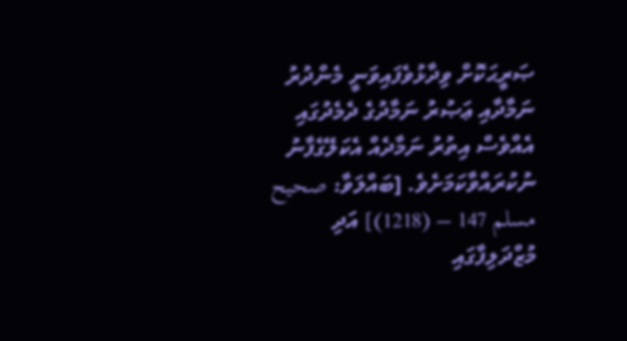ޞަރީޙަކޮށް ވިދާޅުވެފައިވަނީ މެންދުރު ނަމާދާއި ޢަޞުރު ނަމާދުގެ ދެމެދުގައި އެއްވެސް އިތުރު ނަމާދެއް އެކަލޭގެފާނު ނުކުރައްވާކަމަށެވެ. [ބައްލަވާ: صحيح مسلم 147 – (1218)] އަދި މުޒްދަލިފާގައި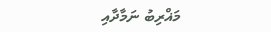މަޣްރިބު ނަމާދާއި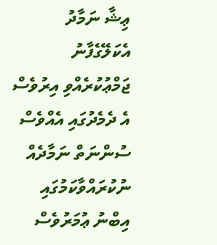ޢިޝާ ނަމާދު އެކަލޭގެފާނު ޖަމްޢުކުރެއްވި އިރުވެސް އެ ދެމެދުގައި އެއްވެސް ސުންނަތް ނަމާދެއް ނުކުރައްވާކަމުގައި އިބްނު ޢުމަރުވެސް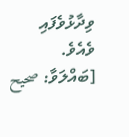ވިދާޅުވެފައި ވެއެވެ. [ބައްލަވާ: صحيح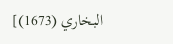البخاري (1673)]